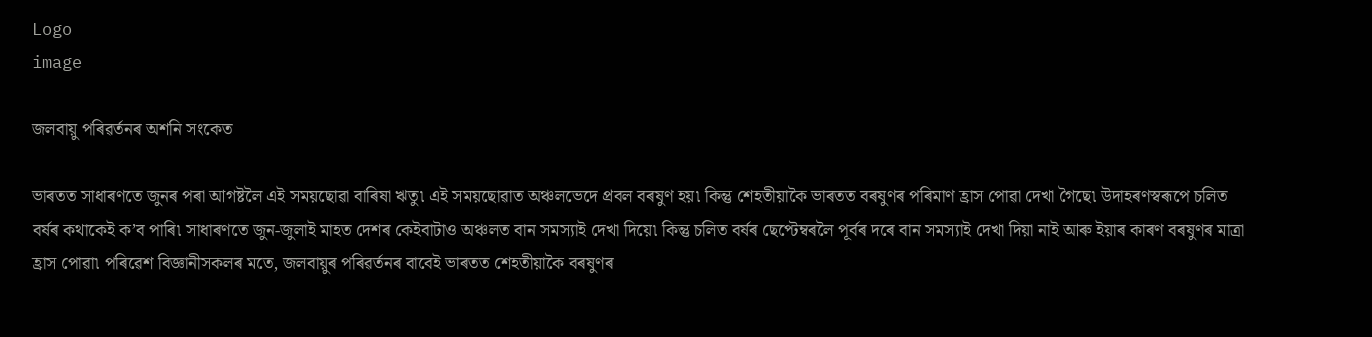Logo
image

জলবায়ু পৰিৱৰ্তনৰ অশনি সংকেত

ভাৰতত সাধাৰণতে জুনৰ পৰা আগষ্টলৈ এই সময়ছোৱা বাৰিষা ঋতু৷ এই সময়ছোৱাত অঞ্চলভেদে প্ৰবল বৰষুণ হয়৷ কিন্তু শেহতীয়াকৈ ভাৰতত বৰষুণৰ পৰিমাণ হ্ৰাস পোৱা দেখা গৈছে৷ উদাহৰণস্বৰূপে চলিত বৰ্ষৰ কথাকেই ক’ব পাৰি৷ সাধাৰণতে জুন-জুলাই মাহত দেশৰ কেইবাটাও অঞ্চলত বান সমস্যাই দেখা দিয়ে৷ কিন্তু চলিত বৰ্ষৰ ছেপ্টেম্বৰলৈ পূৰ্বৰ দৰে বান সমস্যাই দেখা দিয়া নাই আৰু ইয়াৰ কাৰণ বৰষুণৰ মাত্ৰা হ্ৰাস পোৱা৷ পৰিৱেশ বিজ্ঞানীসকলৰ মতে, জলবায়ুৰ পৰিৱৰ্তনৰ বাবেই ভাৰতত শেহতীয়াকৈ বৰষুণৰ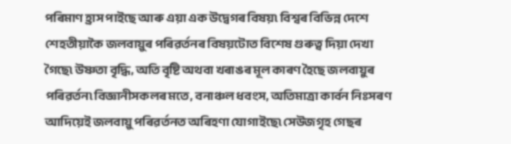পৰিমাণ হ্ৰাস পাইছে আৰু এয়া এক উদ্বেগৰ বিষয়৷ বিশ্বৰ বিভিন্ন দেশে শেহতীয়াকৈ জলবায়ুৰ পৰিৱৰ্তনৰ বিষয়টোত বিশেষ গুৰুত্ব দিয়া দেখা গৈছে৷ উষ্ণতা বৃদ্ধি, অতি বৃষ্টি অথবা খৰাঙৰ মূল কাৰণ হৈছে জলবায়ুৰ পৰিৱৰ্তন৷ বিজ্ঞানীসকলৰ মতে, বনাঞ্চল ধবংস, অতিমাত্ৰা কাৰ্বন নিঃসৰণ আদিয়েই জলবায়ু পৰিৱৰ্তনত অৰিহণা যোগাইছে৷ সেউজগৃহ গেছৰ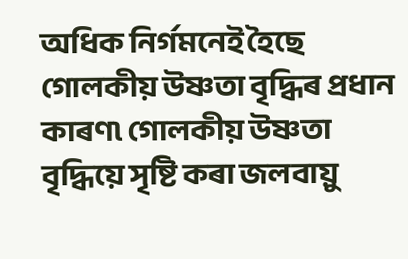অধিক নিৰ্গমনেই হৈছে গোলকীয় উষ্ণতা বৃদ্ধিৰ প্ৰধান কাৰণ৷ গোলকীয় উষ্ণতা বৃদ্ধিয়ে সৃষ্টি কৰা জলবায়ু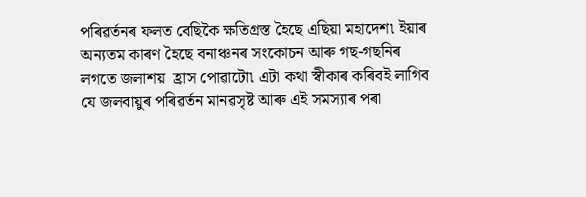পৰিৱৰ্তনৰ ফলত বেছিকৈ ক্ষতিগ্ৰস্ত হৈছে এছিয়া মহাদেশ৷ ইয়াৰ অন্যতম কাৰণ হৈছে বনাঞ্চনৰ সংকোচন আৰু গছ-গছনিৰ লগতে জলাশয়  হ্ৰাস পোৱাটো৷ এটা কথা স্বীকাৰ কৰিবই লাগিব যে জলবায়ুৰ পৰিৱৰ্তন মানৱসৃষ্ট আৰু এই সমস্যাৰ পৰা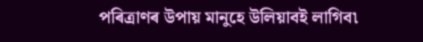পৰিত্ৰাণৰ উপায় মানুহে উলিয়াবই লাগিব৷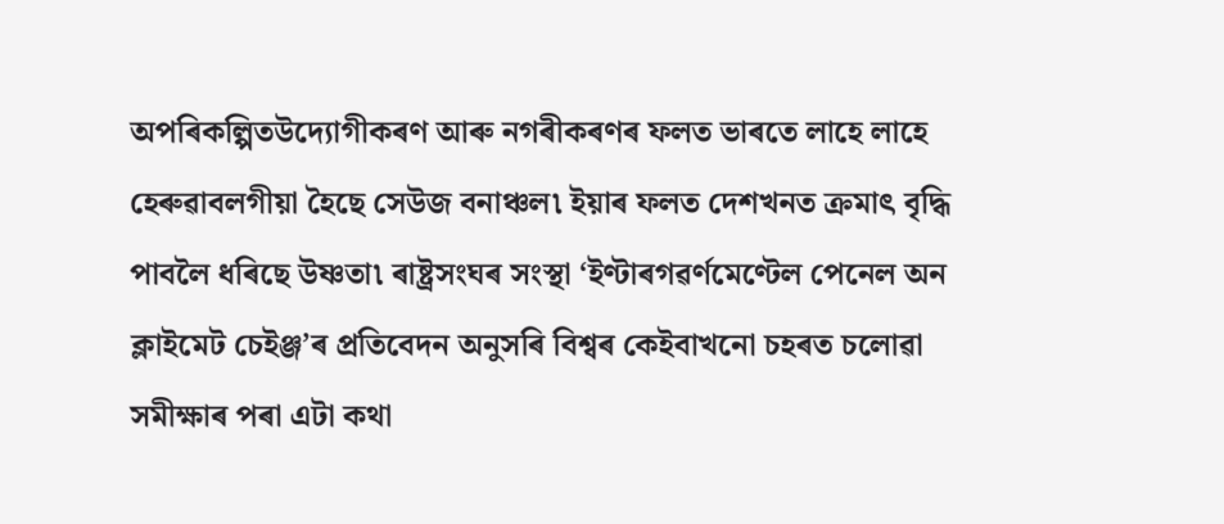অপৰিকল্পিতউদ্যোগীকৰণ আৰু নগৰীকৰণৰ ফলত ভাৰতে লাহে লাহে হেৰুৱাবলগীয়া হৈছে সেউজ বনাঞ্চল৷ ইয়াৰ ফলত দেশখনত ক্ৰমাৎ বৃদ্ধি পাবলৈ ধৰিছে উষ্ণতা৷ ৰাষ্ট্ৰসংঘৰ সংস্থা ‘ইণ্টাৰগৱৰ্ণমেণ্টেল পেনেল অন ক্লাইমেট চেইঞ্জ’ৰ প্ৰতিবেদন অনুসৰি বিশ্বৰ কেইবাখনো চহৰত চলোৱা সমীক্ষাৰ পৰা এটা কথা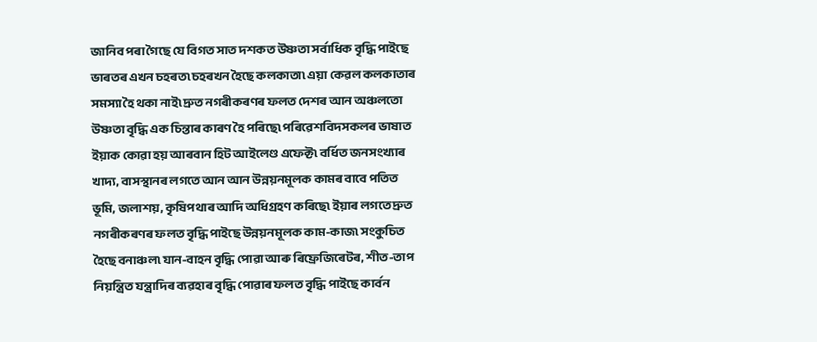জানিব পৰা গৈছে যে বিগত সাত দশকত উষ্ণতা সৰ্বাধিক বৃদ্ধি পাইছে ভাৰতৰ এখন চহৰত৷ চহৰখন হৈছে কলকাতা৷ এয়া কেৱল কলকাতাৰ সমস্যা হৈ থকা নাই৷ দ্ৰুত নগৰীকৰণৰ ফলত দেশৰ আন অঞ্চলতো উষ্ণতা বৃদ্ধি এক চিন্তাৰ কাৰণ হৈ পৰিছে৷ পৰিৱেশবিদসকলৰ ভাষাত ইয়াক কোৱা হয় আৰবান হিট আইলেণ্ড এফেক্ট৷ বৰ্ধিত জনসংখ্যাৰ খাদ্য, বাসস্থানৰ লগতে আন আন উন্নয়নমূলক কামৰ বাবে পতিত ভূমি, জলাশয়, কৃষিপথাৰ আদি অধিগ্ৰহণ কৰিছে৷ ইয়াৰ লগতে দ্ৰুত নগৰীকৰণৰ ফলত বৃদ্ধি পাইছে উন্নয়নমূলক কাম-কাজ৷ সংকুচিত হৈছে বনাঞ্চল৷ যান-বাহন বৃদ্ধি পোৱা আৰু ৰিফ্ৰেজিৰেটৰ, শীত-তাপ নিয়ন্ত্ৰিত যন্ত্ৰাদিৰ ব্যৱহাৰ বৃদ্ধি পোৱাৰ ফলত বৃদ্ধি পাইছে কাৰ্বন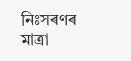নিঃসৰণৰ মাত্ৰা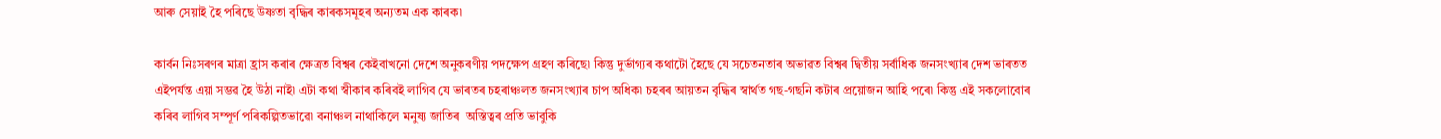আৰু সেয়াই হৈ পৰিছে উষ্ণতা বৃদ্ধিৰ কাৰকসমূহৰ অন্যতম এক কাৰক৷

কাৰ্বন নিঃসৰণৰ মাত্ৰা হ্ৰাস কৰাৰ ক্ষেত্ৰত বিশ্বৰ কেইবাখনো দেশে অনুকৰণীয় পদক্ষেপ গ্ৰহণ কৰিছে৷ কিন্তু দুৰ্ভাগ্যৰ কথাটো হৈছে যে সচেতনতাৰ অভাৱত বিশ্বৰ দ্বিতীয় সৰ্বাধিক জনসংখ্যাৰ দেশ ভাৰতত এইপৰ্যন্ত এয়া সম্ভৱ হৈ উঠা নাই৷ এটা কথা স্বীকাৰ কৰিবই লাগিব যে ভাৰতৰ চহৰাঞ্চলত জনসংখ্যাৰ চাপ অধিক৷ চহৰৰ আয়তন বৃদ্ধিৰ স্বাৰ্থত গছ-গছনি কটাৰ প্ৰয়োজন আহি পৰে৷ কিন্তু এই সকলোবোৰ কৰিব লাগিব সম্পূৰ্ণ পৰিকল্পিতভাৱে৷ বনাঞ্চল নাথাকিলে মনুষ্য জাতিৰ  অস্তিত্বৰ প্ৰতি ভাবুকি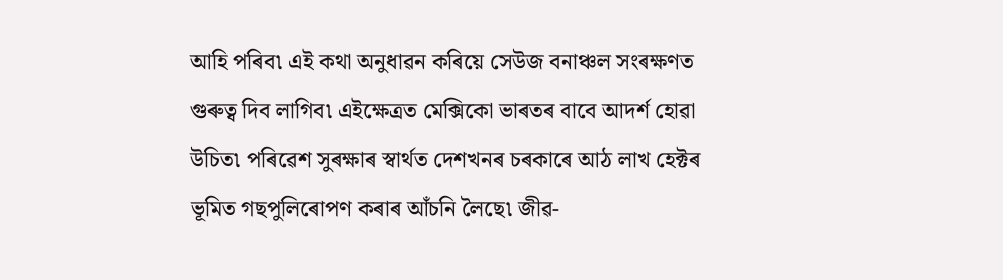আহি পৰিব৷ এই কথা অনুধাৱন কৰিয়ে সেউজ বনাঞ্চল সংৰক্ষণত গুৰুত্ব দিব লাগিব৷ এইক্ষেত্ৰত মেক্সিকো ভাৰতৰ বাবে আদৰ্শ হোৱা উচিত৷ পৰিৱেশ সুৰক্ষাৰ স্বাৰ্থত দেশখনৰ চৰকাৰে আঠ লাখ হেক্টৰ ভূমিত গছপুলিৰোপণ কৰাৰ আঁচনি লৈছে৷ জীৱ-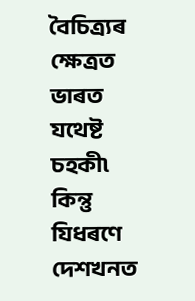বৈচিত্ৰ্যৰ ক্ষেত্ৰত ভাৰত যথেষ্ট চহকী৷ কিন্তু যিধৰণে দেশখনত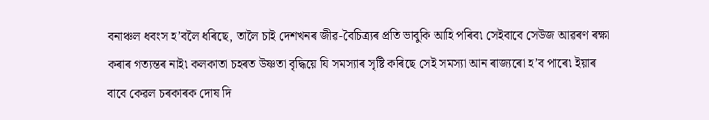বনাঞ্চল ধবংস হ’বলৈ ধৰিছে, তালৈ চাই দেশখনৰ জীৱ-বৈচিত্ৰ্যৰ প্ৰতি ভাবুকি আহি পৰিব৷ সেইবাবে সেউজ আৱৰণ ৰক্ষা কৰাৰ গত্যন্তৰ নাই৷ কলকাতা চহৰত উষ্ণতা বৃদ্ধিয়ে যি সমস্যাৰ সৃষ্টি কৰিছে সেই সমস্যা আন ৰাজ্যৰো হ’ব পাৰে৷ ইয়াৰ বাবে কেৱল চৰকাৰক দোষ দি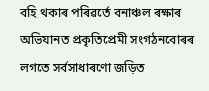বহি থকাৰ পৰিৱৰ্তে বনাঞ্চল ৰক্ষাৰ অভিযানত প্ৰকৃতিপ্ৰেমী সংগঠনবোৰৰ লগতে সৰ্বসাধাৰণো জড়িত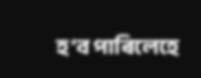হ’ব পাৰিলেহে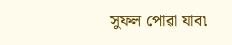সুফল পোৱা যাব৷